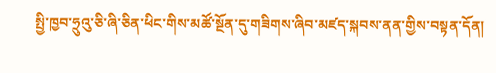སྤྱི་ཁྱབ་ཧྲུའུ་ཅི་ཞི་ཅིན་ཕིང་གིས་མཚོ་སྔོན་དུ་གཟིགས་ཞིབ་མཛད་སྐབས་ནན་གྱིས་བསྟན་དོན།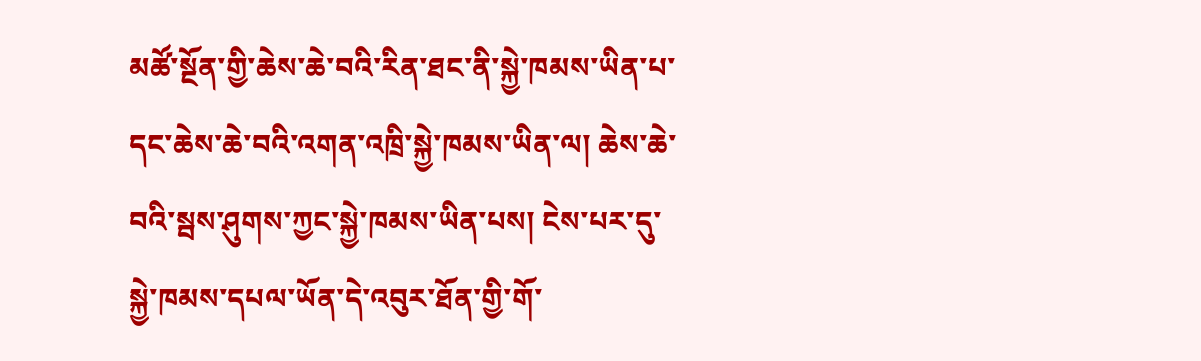མཚོ་སྔོན་གྱི་ཆེས་ཆེ་བའི་རིན་ཐང་ནི་སྐྱེ་ཁམས་ཡིན་པ་དང་ཆེས་ཆེ་བའི་འགན་འཁྲི་སྐྱེ་ཁམས་ཡིན་ལ། ཆེས་ཆེ་བའི་སྦས་ཤུགས་ཀྱང་སྐྱེ་ཁམས་ཡིན་པས། ངེས་པར་དུ་སྐྱེ་ཁམས་དཔལ་ཡོན་དེ་འབུར་ཐོན་གྱི་གོ་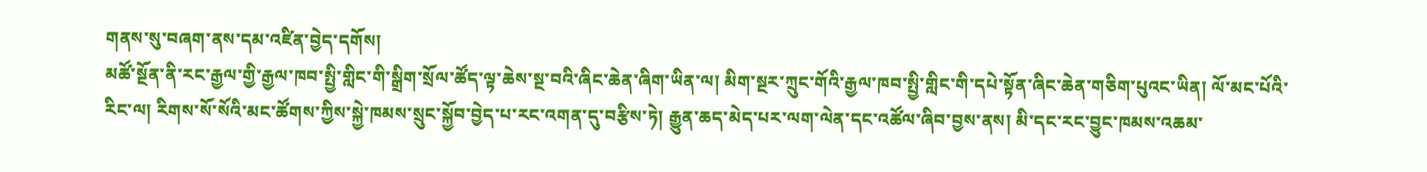གནས་སུ་བཞག་ནས་དམ་འཛིན་བྱེད་དགོས།
མཚོ་སྔོན་ནི་རང་རྒྱལ་གྱི་རྒྱལ་ཁབ་སྤྱི་གླིང་གི་སྒྲིག་སྲོལ་ཚོད་ལྟ་ཆེས་སྔ་བའི་ཞིང་ཆེན་ཞིག་ཡིན་ལ། མིག་སྔར་ཀྲུང་གོའི་རྒྱལ་ཁབ་སྤྱི་གླིང་གི་དཔེ་སྟོན་ཞིང་ཆེན་གཅིག་པུའང་ཡིན། ལོ་མང་པོའི་རིང་ལ། རིགས་སོ་སོའི་མང་ཚོགས་ཀྱིས་སྐྱེ་ཁམས་སྲུང་སྐྱོབ་བྱེད་པ་རང་འགན་དུ་བརྩིས་ཏེ། རྒྱུན་ཆད་མེད་པར་ལག་ལེན་དང་འཚོལ་ཞིབ་བྱས་ནས། མི་དང་རང་བྱུང་ཁམས་འཆམ་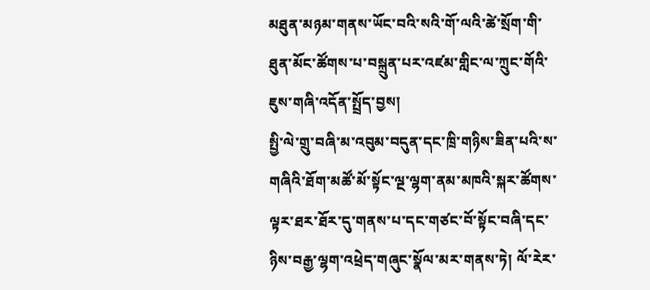མཐུན་མཉམ་གནས་ཡོང་བའི་སའི་གོ་ལའི་ཚེ་སྲོག་གི་ཐུན་མོང་ཚོགས་པ་བསྐྲུན་པར་འཛམ་གླིང་ལ་ཀྲུང་གོའི་ཇུས་གཞི་འདོན་སྤྲོད་བྱས།
སྤྱི་ལེ་གྲུ་བཞི་མ་འབུམ་བདུན་དང་ཁྲི་གཉིས་ཟིན་པའི་ས་གཞིའི་ཐོག་མཚོ་མོ་སྟོང་ལྔ་ལྷག་ནམ་མཁའི་སྐར་ཚོགས་ལྟར་ཐར་ཐོར་དུ་གནས་པ་དང་གཙང་བོ་སྟོང་བཞི་དང་ཉིས་བརྒྱ་ལྷག་འཕྲེད་གཞུང་སྣོལ་མར་གནས་ཏེ། ལོ་རེར་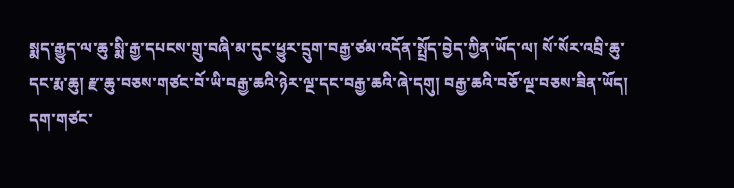སྨད་རྒྱུད་ལ་ཆུ་སྨི་རྒྱ་དཔངས་གྲུ་བཞི་མ་དུང་ཕྱུར་དྲུག་བརྒྱ་ཙམ་འདོན་སྤྲོད་བྱེད་ཀྱིན་ཡོད་ལ། སོ་སོར་འབྲི་ཆུ་དང་རྨ་ཆུ། རྫ་ཆུ་བཅས་གཙང་བོ་ཡི་བརྒྱ་ཆའི་ཉེར་ལྔ་དང་བརྒྱ་ཆའི་ཞེ་དགུ། བརྒྱ་ཆའི་བཅོ་ལྔ་བཅས་ཟིན་ཡོད།
དག་གཙང་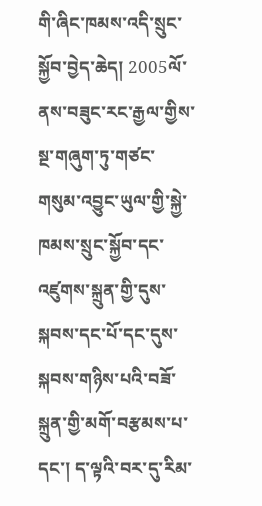གི་ཞིང་ཁམས་འདི་སྲུང་སྐྱོབ་བྱེད་ཆེད། 2005ལོ་ནས་བཟུང་རང་རྒྱལ་གྱིས་སྔ་གཞུག་ཏུ་གཙང་གསུམ་འབྱུང་ཡུལ་གྱི་སྐྱེ་ཁམས་སྲུང་སྐྱོབ་དང་འཛུགས་སྐྲུན་གྱི་དུས་སྐབས་དང་པོ་དང་དུས་སྐབས་གཉིས་པའི་བཟོ་སྐྲུན་གྱི་མགོ་བརྩམས་པ་དང་། ད་ལྟའི་བར་དུ་རིམ་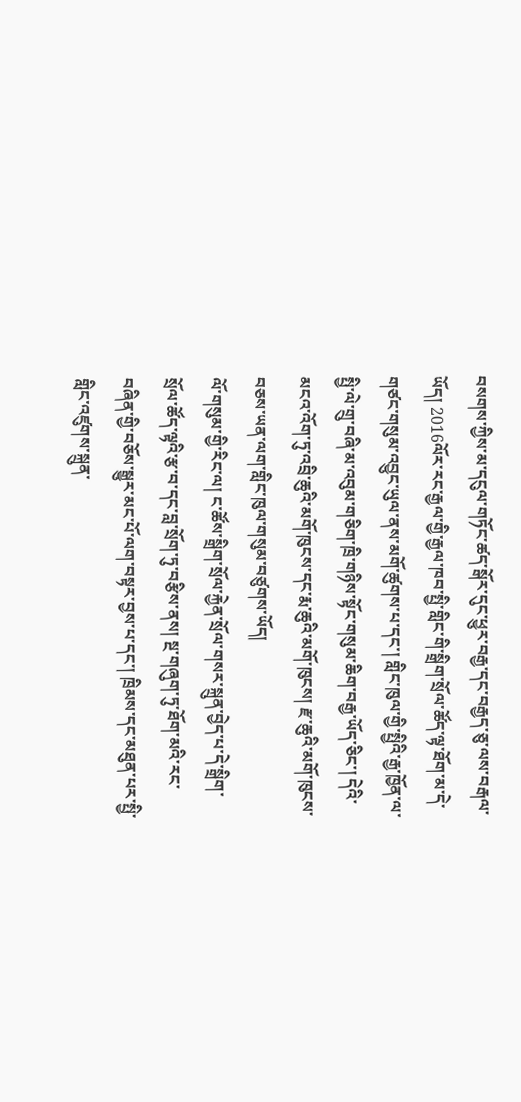བསགས་ཀྱིས་མ་དངུལ་གཏོང་ཚད་སྒོར་དུང་ཕྱུར་བརྒྱ་དང་བརྒྱད་ཅུ་ལས་བརྒལ་ཡོད། 2016ལོར་རང་རྒྱལ་གྱི་རྒྱལ་ཁབ་སྤྱི་གླིང་གི་སྒྲིག་སྲོལ་ཚོད་ལྟ་ཐོག་མ་དེ་གཙང་གསུམ་འབྱུང་ཡུལ་ནས་མགོ་ཚུགས་པ་དང་། གླིང་ཁུལ་གྱི་སྤྱིའི་རྒྱ་ཁྱོན་ལ་སྤྱི་ལེ་གྲུ་བཞི་མ་འབུམ་གཅིག་ཁྲི་གཉིས་སྟོང་གསུམ་ཆིག་བརྒྱ་ཡོད་ཅིང་། དེའི་མངའ་འོག་ཏུ་འབྲི་ཆུའི་མགོ་ཁུངས་དང་རྨ་ཆུའི་མགོ་ཁུངས། རྫ་ཆུའི་མགོ་ཁུངས་བཅས་ཡན་ལག་གླིང་ཁུལ་གསུམ་བཙུགས་ཡོད།
ལོ་གསུམ་གྱི་རིང་ལ། ང་ཚོས་སྒྲིག་སྲོལ་རྐྱེན་སྲོལ་གསར་སྐྲུན་བྱེད་པ་དེ་སྒྲིག་སྲོལ་ཚོད་ལྟའི་རྩ་བ་དང་བླ་སྲོག་ཏུ་བརྩིས་ནས། སྔ་གཞུག་ཏུ་ཐོག་མའི་རང་བཞིན་གྱི་བཅོས་སྒྱུར་མང་པོ་ལག་བསྟར་བྱས་པ་དང་། ཁྲིམས་དང་མཐུན་པར་སྤྱི་གླིང་འཛུགས་སྐྲུན་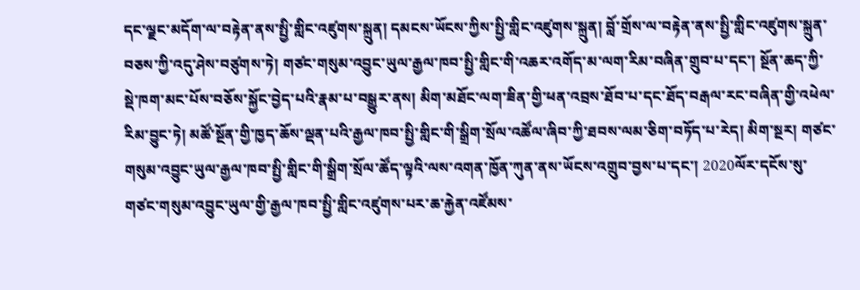དང་ལྗང་མདོག་ལ་བརྟེན་ནས་སྤྱི་གླིང་འཛུགས་སྐྲུན། དམངས་ཡོངས་ཀྱིས་སྤྱི་གླིང་འཛུགས་སྐྲུན། བློ་གྲོས་ལ་བརྟེན་ནས་སྤྱི་གླིང་འཛུགས་སྐྲུན་བཅས་ཀྱི་འདུ་ཤེས་བཙུགས་ཏེ། གཙང་གསུམ་འབྱུང་ཡུལ་རྒྱལ་ཁབ་སྤྱི་གླིང་གི་འཆར་འགོད་མ་ལག་རིམ་བཞིན་གྲུབ་པ་དང་། སྔོན་ཆད་ཀྱི་སྡེ་ཁག་མང་པོས་བཅོས་སྐྱོང་བྱེད་པའི་རྣམ་པ་བསྒྱུར་ནས། མིག་མཐོང་ལག་ཟིན་གྱི་ཕན་འབྲས་ཐོབ་པ་དང་ཐོད་བརྒལ་རང་བཞིན་གྱི་འཕེལ་རིམ་བྱུང་ཏེ། མཚོ་སྔོན་གྱི་ཁྱད་ཆོས་ལྡན་པའི་རྒྱལ་ཁབ་སྤྱི་གླིང་གི་སྒྲིག་སྲོལ་འཚོལ་ཞིབ་ཀྱི་ཐབས་ལམ་ཅིག་བཏོད་པ་རེད། མིག་སྔར། གཙང་གསུམ་འབྱུང་ཡུལ་རྒྱལ་ཁབ་སྤྱི་གླིང་གི་སྒྲིག་སྲོལ་ཚོད་ལྟའི་ལས་འགན་ཁྱོན་ཀུན་ནས་ཡོངས་འགྲུབ་བྱས་པ་དང་། 2020ལོར་དངོས་སུ་གཙང་གསུམ་འབྱུང་ཡུལ་གྱི་རྒྱལ་ཁབ་སྤྱི་གླིང་འཛུགས་པར་ཆ་རྐྱེན་འཛོམས་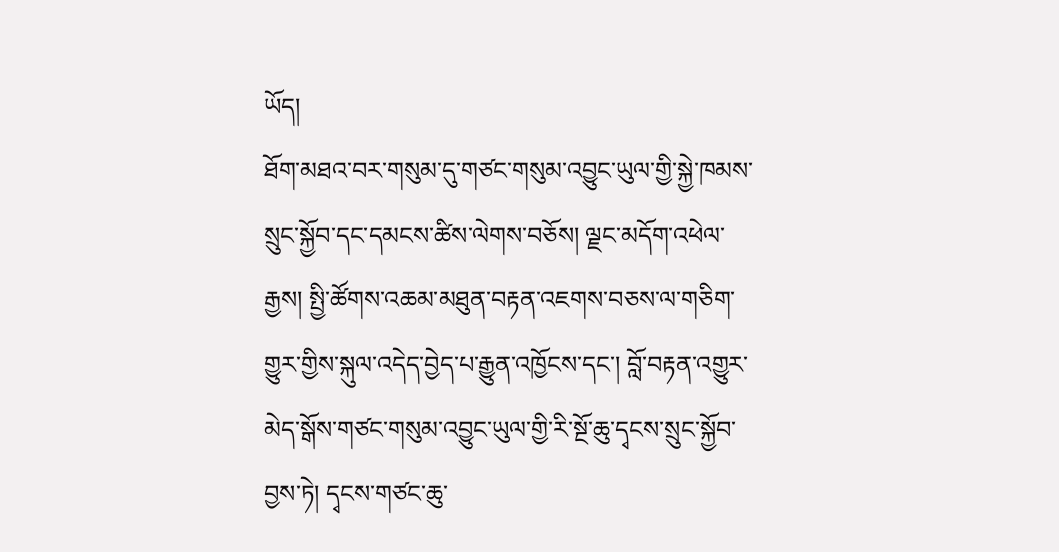ཡོད།
ཐོག་མཐའ་བར་གསུམ་དུ་གཙང་གསུམ་འབྱུང་ཡུལ་གྱི་སྐྱེ་ཁམས་སྲུང་སྐྱོབ་དང་དམངས་ཚིས་ལེགས་བཅོས། ལྗང་མདོག་འཕེལ་རྒྱས། སྤྱི་ཚོགས་འཆམ་མཐུན་བརྟན་འཇགས་བཅས་ལ་གཅིག་གྱུར་གྱིས་སྐུལ་འདེད་བྱེད་པ་རྒྱུན་འཁྱོངས་དང་། བློ་བརྟན་འགྱུར་མེད་སྒོས་གཙང་གསུམ་འབྱུང་ཡུལ་གྱི་རི་སྔོ་ཆུ་དྭངས་སྲུང་སྐྱོབ་བྱས་ཏེ། དྭངས་གཙང་ཆུ་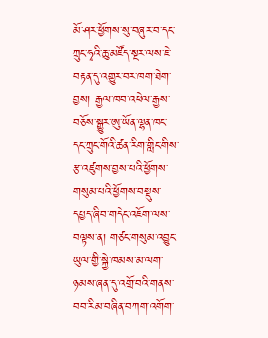མོ་ཤར་ཕྱོགས་སུ་བཞུར་བ་དང་ཀྲུང་ཧྭའི་ཆུ་མཛོད་སྔར་ལས་ཇེ་བརྟན་དུ་འགྱུར་བར་ཁག་ཐེག་བྱས། རྒྱལ་ཁབ་འཕེལ་རྒྱས་བཅོས་སྒྱུར་ཨུ་ཡོན་ལྷན་ཁང་དང་ཀྲུང་གོའི་ཚན་རིག་གླིང་གིས་རྩ་འཛུགས་བྱས་པའི་ཕྱོགས་གསུམ་པའི་ཕྱོགས་བསྡུས་དཔྱད་ཞིབ་གདེང་འཇོག་ལས་བལྟས་ན། གཙང་གསུམ་འབྱུང་ཡུལ་གྱི་སྐྱེ་ཁམས་མ་ལག་ཉམས་ཞན་དུ་འགྲོ་བའི་གནས་བབ་རིམ་བཞིན་བཀག་འགོག་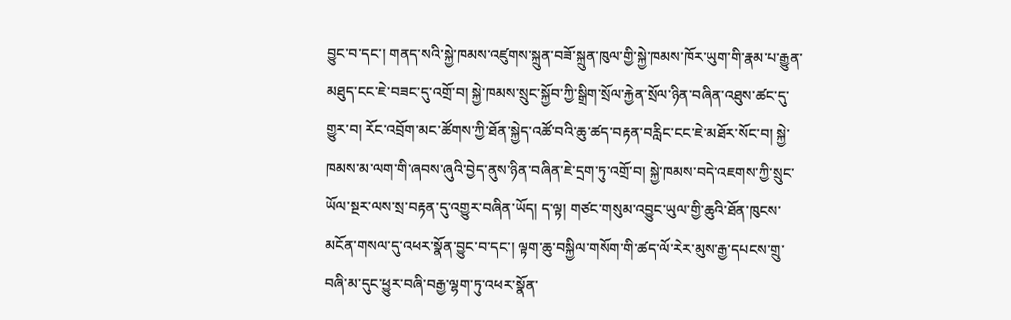བྱུང་བ་དང་། གནད་སའི་སྐྱེ་ཁམས་འཛུགས་སྐྲུན་བཟོ་སྐྲུན་ཁུལ་གྱི་སྐྱེ་ཁམས་ཁོར་ཡུག་གི་རྣམ་པ་རྒྱུན་མཐུད་ངང་ཇེ་བཟང་དུ་འགྲོ་བ། སྐྱེ་ཁམས་སྲུང་སྐྱོབ་ཀྱི་སྒྲིག་སྲོལ་རྐྱེན་སྲོལ་ཉིན་བཞིན་འཐུས་ཚང་དུ་གྱུར་བ། རོང་འབྲོག་མང་ཚོགས་ཀྱི་ཐོན་སྐྱེད་འཚོ་བའི་ཆུ་ཚད་བརྟན་བརླིང་ངང་ཇེ་མཐོར་སོང་བ། སྐྱེ་ཁམས་མ་ལག་གི་ཞབས་ཞུའི་བྱེད་ནུས་ཉིན་བཞིན་ཇེ་དྲག་ཏུ་འགྲོ་བ། སྐྱེ་ཁམས་བདེ་འཇགས་ཀྱི་སྲུང་ཡོལ་སྔར་ལས་སྲ་བརྟན་དུ་འགྱུར་བཞིན་ཡོད། ད་ལྟ། གཙང་གསུམ་འབྱུང་ཡུལ་གྱི་ཆུའི་ཐོན་ཁུངས་མངོན་གསལ་དུ་འཕར་སྣོན་བྱུང་བ་དང་། ལྟག་ཆུ་བསྐྱིལ་གསོག་གི་ཚད་ལོ་རེར་མུས་རྒྱ་དཔངས་གྲུ་བཞི་མ་དུང་ཕྱུར་བཞི་བརྒྱ་ལྷག་ཏུ་འཕར་སྣོན་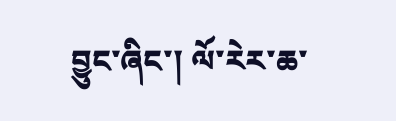བྱུང་ཞིང་། ལོ་རེར་ཆ་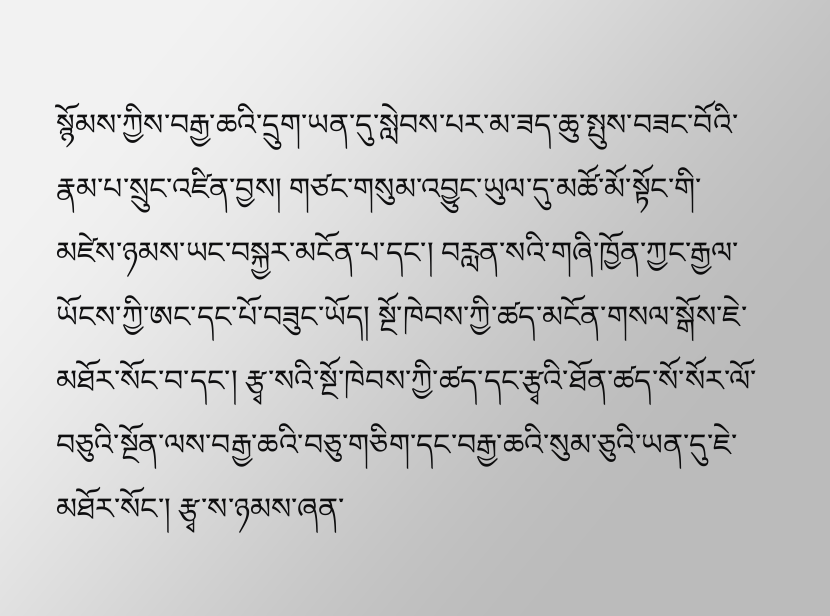སྙོམས་ཀྱིས་བརྒྱ་ཆའི་དྲུག་ཡན་དུ་སླེབས་པར་མ་ཟད་ཆུ་སྤུས་བཟང་བོའི་རྣམ་པ་སྲུང་འཛིན་བྱས། གཙང་གསུམ་འབྱུང་ཡུལ་དུ་མཚོ་མོ་སྟོང་གི་མཛེས་ཉམས་ཡང་བསྐྱར་མངོན་པ་དང་། བརླན་སའི་གཞི་ཁྱོན་ཀྱང་རྒྱལ་ཡོངས་ཀྱི་ཨང་དང་པོ་བཟུང་ཡོད། སྔོ་ཁེབས་ཀྱི་ཚད་མངོན་གསལ་སྒོས་ཇེ་མཐོར་སོང་བ་དང་། རྩྭ་སའི་སྔོ་ཁེབས་ཀྱི་ཚད་དང་རྩྭའི་ཐོན་ཚད་སོ་སོར་ལོ་བཅུའི་སྔོན་ལས་བརྒྱ་ཆའི་བཅུ་གཅིག་དང་བརྒྱ་ཆའི་སུམ་ཅུའི་ཡན་དུ་ཇེ་མཐོར་སོང་། རྩྭ་ས་ཉམས་ཞན་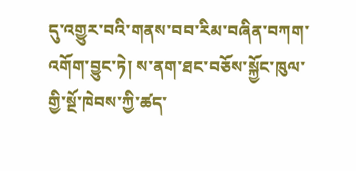དུ་འགྱུར་བའི་གནས་བབ་རིམ་བཞིན་བཀག་འགོག་བྱུང་ཏེ། ས་ནག་ཐང་བཅོས་སྐྱོང་ཁུལ་གྱི་སྔོ་ཁེབས་ཀྱི་ཚད་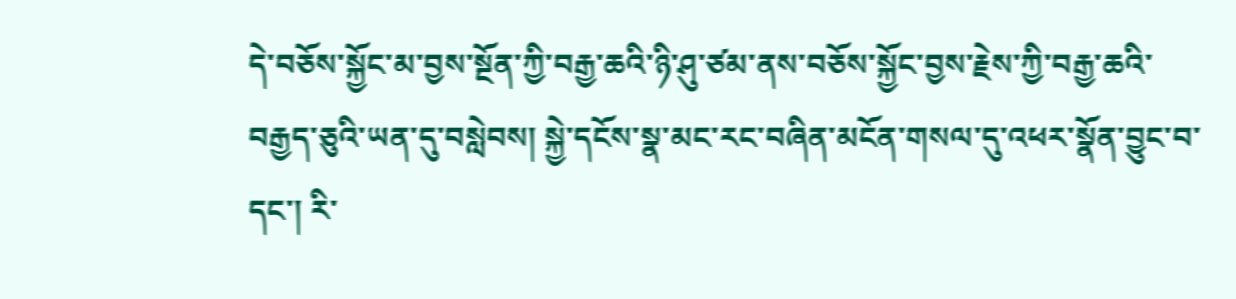དེ་བཅོས་སྐྱོང་མ་བྱས་སྔོན་ཀྱི་བརྒྱ་ཆའི་ཉི་ཤུ་ཙམ་ནས་བཅོས་སྐྱོང་བྱས་རྗེས་ཀྱི་བརྒྱ་ཆའི་བརྒྱད་ཅུའི་ཡན་དུ་བསླེབས། སྐྱེ་དངོས་སྣ་མང་རང་བཞིན་མངོན་གསལ་དུ་འཕར་སྣོན་བྱུང་བ་དང་། རི་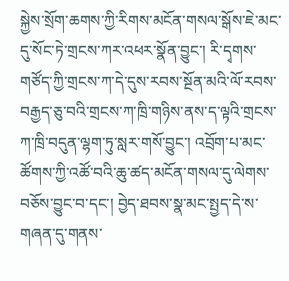སྐྱེས་སྲོག་ཆགས་ཀྱི་རིགས་མངོན་གསལ་སྒོས་ཇེ་མང་དུ་སོང་ཏེ་གྲངས་ཀར་འཕར་སྣོན་བྱུང་། རི་དྭགས་གཙོད་ཀྱི་གྲངས་ཀ་དེ་དུས་རབས་སྔོན་མའི་ལོ་རབས་བརྒྱད་ཅུ་བའི་གྲངས་ཀ་ཁྲི་གཉིས་ནས་ད་ལྟའི་གྲངས་ཀ་ཁྲི་བདུན་ལྷག་ཏུ་སླར་གསོ་བྱུང་། འབྲོག་པ་མང་ཚོགས་ཀྱི་འཚོ་བའི་ཆུ་ཚད་མངོན་གསལ་དུ་ལེགས་བཅོས་བྱུང་བ་དང་། བྱེད་ཐབས་སྣ་མང་སྤྱད་དེ་ས་གཞན་དུ་གནས་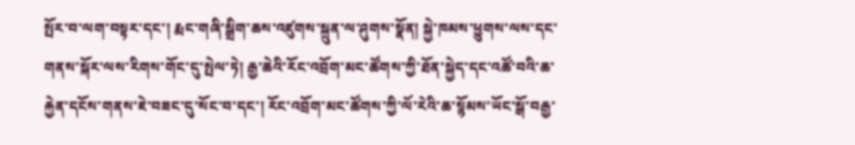སྤོར་བ་ལག་བསྟར་དང་། རྨང་གཞི་སྒྲིག་ཆས་འཛུགས་སྐྲུན་ལ་ཤུགས་སྣོན། སྐྱེ་ཁམས་ཕྱུགས་ལས་དང་གནས་སྐོར་ལས་རིགས་གོང་དུ་སྤེལ་ཏེ། རྒྱ་ཆེའི་རོང་འབྲོག་མང་ཚོགས་ཀྱི་ཐོན་སྐྱེད་དང་འཚོ་བའི་ཆ་རྐྱེན་དངོས་གནས་ཇེ་བཟང་དུ་སོང་བ་དང་། རོང་འབྲོག་མང་ཚོགས་ཀྱི་ལོ་རེའི་ཆ་སྙོམས་ཡོང་སྒོ་བརྒྱ་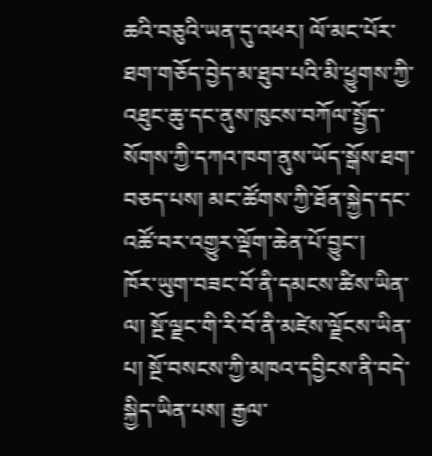ཆའི་བཅུའི་ཡན་དུ་འཕར། ལོ་མང་པོར་ཐག་གཅོད་བྱེད་མ་ཐུབ་པའི་མི་ཕྱུགས་ཀྱི་འཐུང་ཆུ་དང་ནུས་ཁུངས་བཀོལ་སྤྱོད་སོགས་ཀྱི་དཀའ་ཁག་ནུས་ཡོད་སྒོས་ཐག་བཅད་པས། མང་ཚོགས་ཀྱི་ཐོན་སྐྱེད་དང་འཚོ་བར་འགྱུར་ལྡོག་ཆེན་པོ་བྱུང་།
ཁོར་ཡུག་བཟང་བོ་ནི་དམངས་ཚིས་ཡིན་ལ། སྔོ་ལྗང་གི་རི་བོ་ནི་མཛེས་ལྗོངས་ཡིན་པ། སྔོ་བསངས་ཀྱི་མཁའ་དབྱིངས་ནི་བདེ་སྐྱིད་ཡིན་པས། རྒྱལ་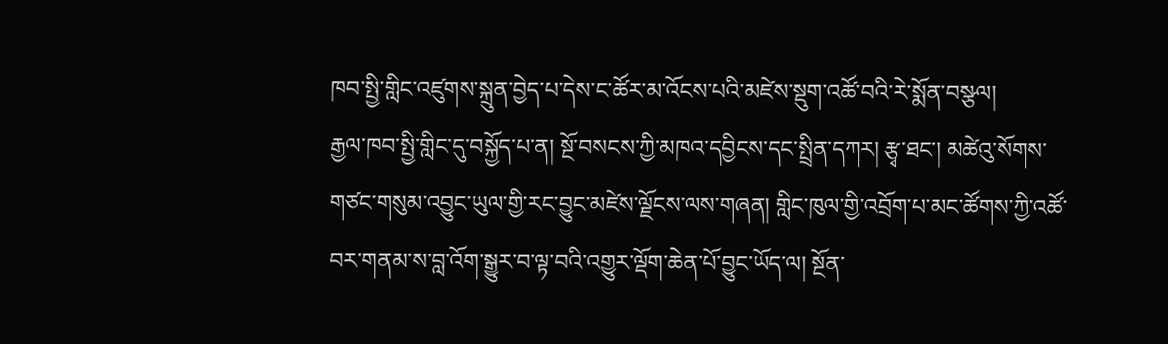ཁབ་སྤྱི་གླིང་འཛུགས་སྐྲུན་བྱེད་པ་དེས་ང་ཚོར་མ་འོངས་པའི་མཛེས་སྡུག་འཚོ་བའི་རེ་སྨོན་བསྩལ།
རྒྱལ་ཁབ་སྤྱི་གླིང་དུ་བསྐྱོད་པ་ན། སྔོ་བསངས་ཀྱི་མཁའ་དབྱིངས་དང་སྤྲིན་དཀར། རྩྭ་ཐང་། མཚེའུ་སོགས་གཙང་གསུམ་འབྱུང་ཡུལ་གྱི་རང་བྱུང་མཛེས་ལྗོངས་ལས་གཞན། གླིང་ཁུལ་གྱི་འབྲོག་པ་མང་ཚོགས་ཀྱི་འཚོ་བར་གནམ་ས་བླ་འོག་སྒྱུར་བ་ལྟ་བའི་འགྱུར་ལྡོག་ཆེན་པོ་བྱུང་ཡོད་ལ། སྔོན་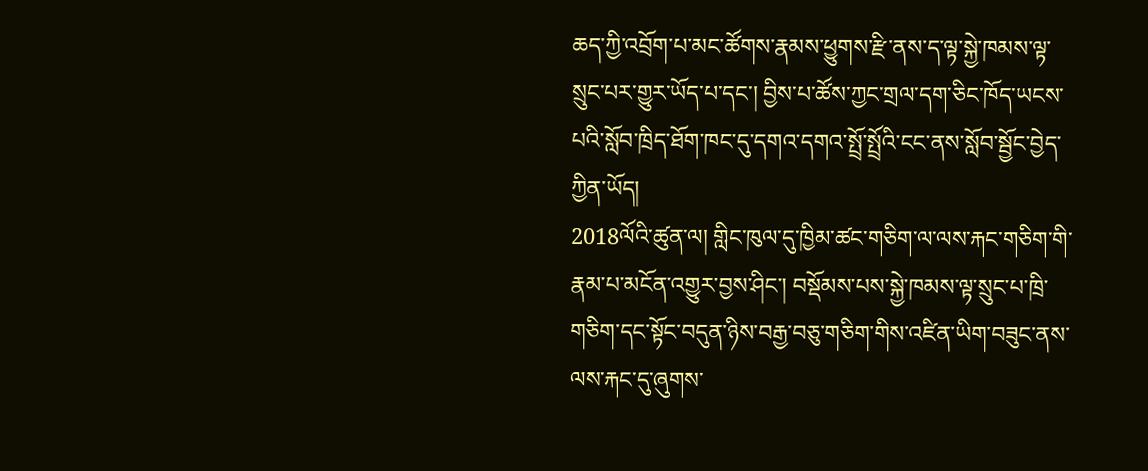ཆད་ཀྱི་འབྲོག་པ་མང་ཚོགས་རྣམས་ཕྱུགས་རྫི་ནས་ད་ལྟ་སྐྱེ་ཁམས་ལྟ་སྲུང་པར་གྱུར་ཡོད་པ་དང་། བྱིས་པ་ཚོས་ཀྱང་གྲལ་དག་ཅིང་ཁོད་ཡངས་པའི་སློབ་ཁྲིད་ཐོག་ཁང་དུ་དགའ་དགའ་སྤྲོ་སྤྲོའི་ངང་ནས་སློབ་སྦྱོང་བྱེད་ཀྱིན་ཡོད།
2018ལོའི་ཚུན་ལ། གླིང་ཁུལ་དུ་ཁྱིམ་ཚང་གཅིག་ལ་ལས་རྐང་གཅིག་གི་རྣམ་པ་མངོན་འགྱུར་བྱས་ཤིང་། བསྡོམས་པས་སྐྱེ་ཁམས་ལྟ་སྲུང་པ་ཁྲི་གཅིག་དང་སྟོང་བདུན་ཉིས་བརྒྱ་བཅུ་གཅིག་གིས་འཛིན་ཡིག་བཟུང་ནས་ལས་རྐང་དུ་ཞུགས་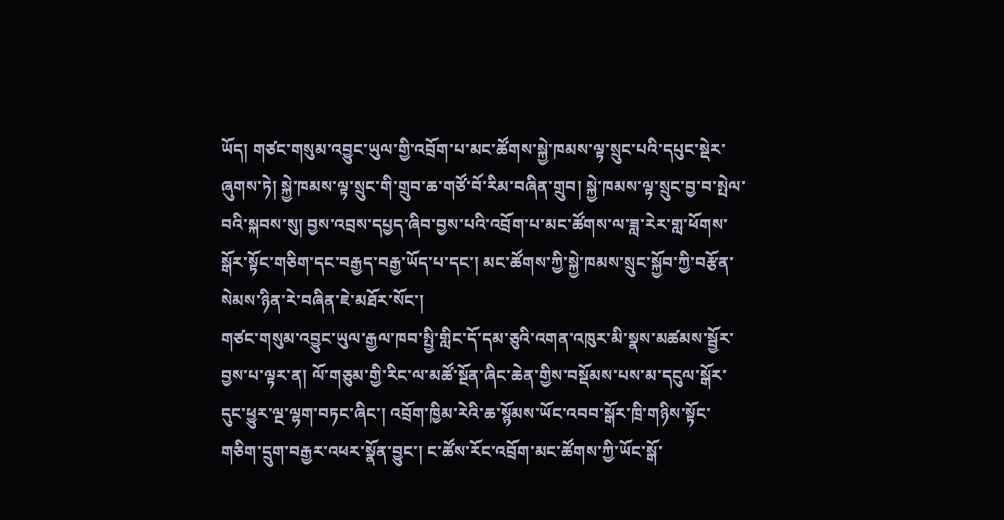ཡོད། གཙང་གསུམ་འབྱུང་ཡུལ་གྱི་འབྲོག་པ་མང་ཚོགས་སྐྱེ་ཁམས་ལྟ་སྲུང་པའི་དཔུང་སྡེར་ཞུགས་ཏེ། སྐྱེ་ཁམས་ལྟ་སྲུང་གི་གྲུབ་ཆ་གཙོ་བོ་རིམ་བཞིན་གྲུབ། སྐྱེ་ཁམས་ལྟ་སྲུང་བྱ་བ་སྤེལ་བའི་སྐབས་སུ། བྱས་འབྲས་དཔྱད་ཞིབ་བྱས་པའི་འབྲོག་པ་མང་ཚོགས་ལ་ཟླ་རེར་གླ་ཕོགས་སྒོར་སྟོང་གཅིག་དང་བརྒྱད་བརྒྱ་ཡོད་པ་དང་། མང་ཚོགས་ཀྱི་སྐྱེ་ཁམས་སྲུང་སྐྱོབ་ཀྱི་བརྩོན་སེམས་ཉིན་རེ་བཞིན་ཇེ་མཐོར་སོང་།
གཙང་གསུམ་འབྱུང་ཡུལ་རྒྱལ་ཁབ་སྤྱི་གླིང་དོ་དམ་ཅུའི་འགན་འཁུར་མི་སྣས་མཚམས་སྦྱོར་བྱས་པ་ལྟར་ན། ལོ་གཅུམ་གྱི་རིང་ལ་མཚོ་སྔོན་ཞིང་ཆེན་གྱིས་བསྡོམས་པས་མ་དངུལ་སྒོར་དུང་ཕྱུར་ལྔ་ལྷག་བཏང་ཞིང་། འབྲོག་ཁྱིམ་རེའི་ཆ་སྙོམས་ཡོང་འབབ་སྒོར་ཁྲི་གཉིས་སྟོང་གཅིག་དྲུག་བརྒྱར་འཕར་སྣོན་བྱུང་། ང་ཚོས་རོང་འབྲོག་མང་ཚོགས་ཀྱི་ཡོང་སྒོ་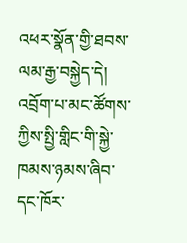འཕར་སྣོན་གྱི་ཐབས་ལམ་རྒྱ་བསྐྱེད་དེ། འབྲོག་པ་མང་ཚོགས་ཀྱིས་སྤྱི་གླིང་གི་སྐྱེ་ཁམས་ཉམས་ཞིབ་དང་ཁོར་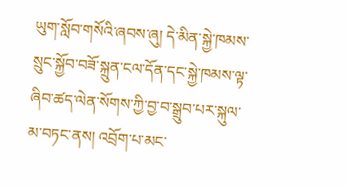ཡུག་སློབ་གསོའི་ཞབས་ཞུ། དེ་མིན་སྐྱེ་ཁམས་སྲུང་སྐྱོབ་བཟོ་སྐྲུན་ངལ་དོན་དང་སྐྱེ་ཁམས་ལྟ་ཞིབ་ཚད་ལེན་སོགས་ཀྱི་བྱ་བ་སྒྲུབ་པར་སྐུལ་མ་བཏང་ནས། འབྲོག་པ་མང་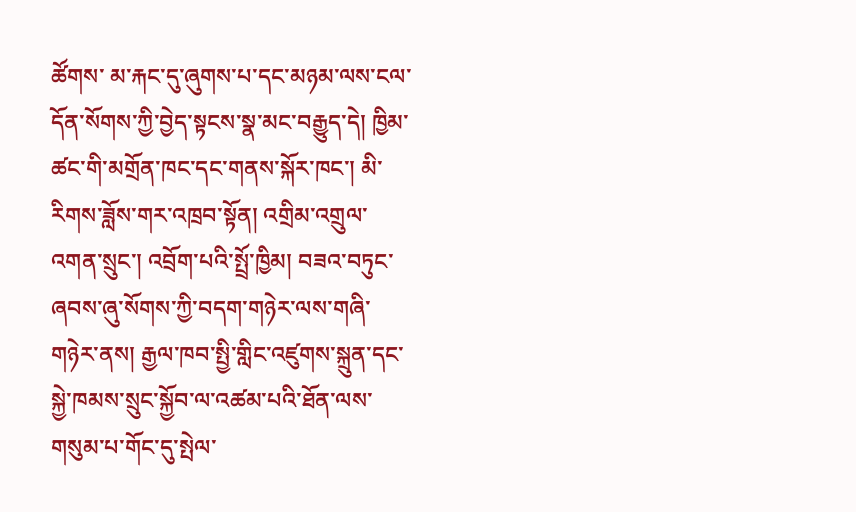ཚོགས་ མ་རྐང་དུ་ཞུགས་པ་དང་མཉམ་ལས་ངལ་དོན་སོགས་ཀྱི་བྱེད་སྟངས་སྣ་མང་བརྒྱུད་དེ། ཁྱིམ་ཚང་གི་མགྲོན་ཁང་དང་གནས་སྐོར་ཁང་། མི་རིགས་ཟློས་གར་འཁྲབ་སྟོན། འགྲིམ་འགྲུལ་འགན་སྲུང་། འབྲོག་པའི་སྤྲོ་ཁྱིམ། བཟའ་བཏུང་ཞབས་ཞུ་སོགས་ཀྱི་བདག་གཉེར་ལས་གཞི་གཉེར་ནས། རྒྱལ་ཁབ་སྤྱི་གླིང་འཛུགས་སྐྲུན་དང་སྐྱེ་ཁམས་སྲུང་སྐྱོབ་ལ་འཚམ་པའི་ཐོན་ལས་གསུམ་པ་གོང་དུ་སྤེལ་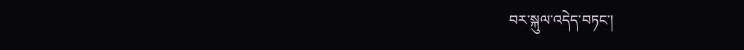བར་སྐུལ་འདེད་བཏང་།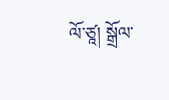ལོ་ཙཱ། སྒྲོལ་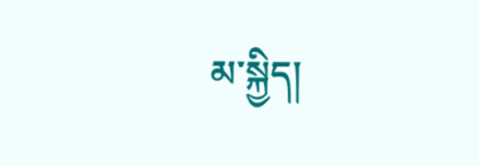མ་སྐྱིད།